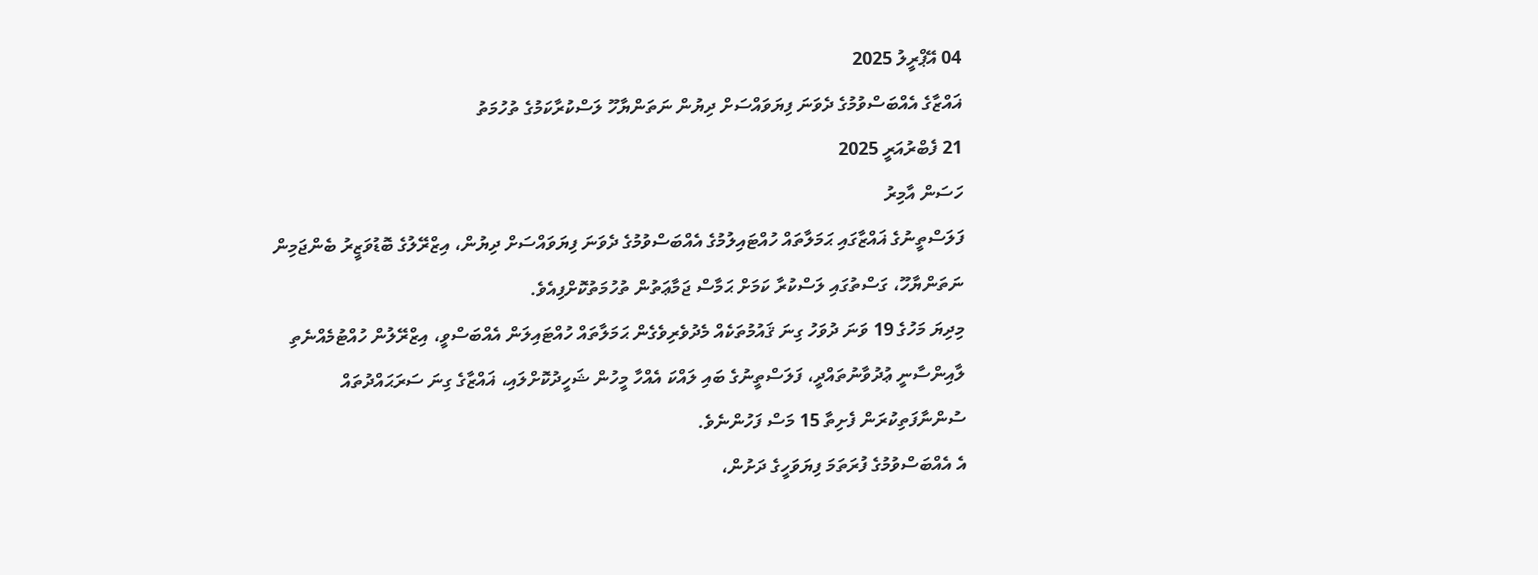04 އޭޕްރީލު 2025
ޣައްޒާގެ އެއްބަސްވުމުގެ ދެވަނަ ފިޔަވައްސަށް ދިޔުން ނަތަންޔާހޫ ލަސްކުރާކަމުގެ ތުހުމަތު
21 ފެބްރުއަރީ 2025
ހަސަން އާމިރު
ފަލަސްތީނުގެ ޣައްޒާގައި ޙަމަލާތައް ހުއްޓައިލުމުގެ އެއްބަސްވުމުގެ ދެވަނަ ފިޔަވައްސަށް ދިޔުން، އިޒްރޭލުގެ ބޮޑުވަޒީރު ބެންޖަމިން ނަތަންޔާހޫ، ގަސްތުގައި ލަސްކުރާ ކަމަށް ޙަމާސް ޖަމާޢަތުން ތުހުމަތުކޮށްފިއެވެ.
މިދިޔަ މަހުގެ 19 ވަނަ ދުވަހު ގިނަ ޤައުމުތަކެއް މެދުވެރިވެގެން ޙަމަލާތައް ހުއްޓައިލަން އެއްބަސްވީ، އިޒްރޭލުން ހުއްޓުމެއްނެތި ލާއިންސާނީ ޢުދުވާނުތައްދީ، ފަލަސްތީނުގެ ބައި ލައްކަ އެއްހާ މީހުން ޝަހީދުކޮށްލައި، ޣައްޒާގެ ގިނަ ސަރަޙައްދުތައް ސުންނާފަތިކުރަން ފެށިތާ 15 މަސް ފަހުންނެވެ.
އެ އެއްބަސްވުމުގެ ފުރަތަމަ ފިޔަވަހީގެ ދަށުން،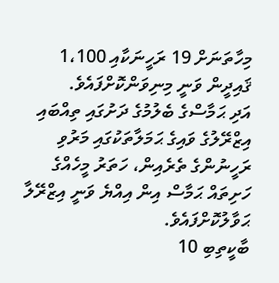މިހާތަނަށް 19 ރަހީނަކާއި 1،100 ޤައިދީން ވަނީ މިނިވަންކޮށްފައެވެ.
އަދި ޙަމާސްގެ ބެލުމުގެ ދަށުގައި ތިއްބައި އިޒްރޭލުގެ ވައިގެ ޙަމަލާތަކުގައި މަރުވި ރަހީނުންގެ ތެރެއިން، ހަތަރު މީހެއްގެ ހަށިތައް ޙަމާސް އިން އިއްޔެ ވަނީ އިޒްރޭލާ ޙަވާލުކޮށްފައެވެ.
ބާކީތިބި 10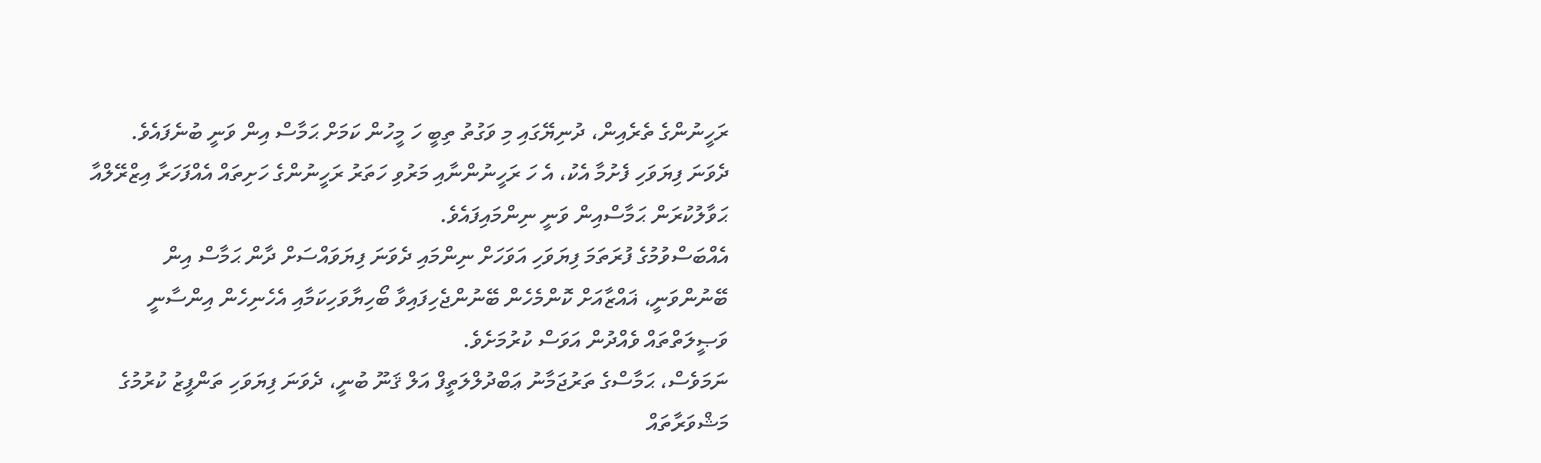ރަހީނުންގެ ތެރެއިން، ދުނިޔޭގައި މި ވަގުތު ތިބީ ހަ މީހުން ކަމަށް ޙަމާސް އިން ވަނީ ބުނެފައެވެ. ދެވަނަ ފިޔަވަހި ފެށުމާ އެކު، އެ ހަ ރަހީނުންނާއި މަރުވި ހަތަރު ރަހީނުންގެ ހަށިތައް އެއްފަހަރާ އިޒްރޭލްއާ ޙަވާލުކުރަން ޙަމާސްއިން ވަނީ ނިންމައިފައެވެ.
އެއްބަސްވުމުގެ ފުރަތަމަ ފިޔަވަހި އަވަހަށް ނިންމައި ދެވަނަ ފިޔަވައްސަށް ދާން ޙަމާސް އިން ބޭނުންވަނީ، ޣައްޒާއަށް ކޮންމެހެން ބޭނުންޖެހިފައިވާ ބޯހިޔާވަހިކަމާއި އެހެނިހެން އިންސާނީ ވަޞީލަތްތައް ވެއްދުން އަވަސް ކުރުމަށެވެ.
ނަމަވެސް، ޙަމާސްގެ ތަރުޖަމާނު ޢަބްދުލްލަތީފް އަލް ޤަނޫ ބުނީ، ދެވަނަ ފިޔަވަހި ތަންފީޒު ކުރުމުގެ މަޝްވަރާތައް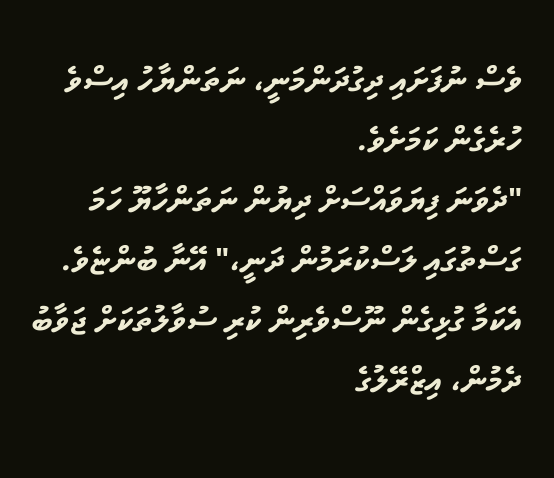ވެސް ނުފަށައި ދިގުދަންމަނީ، ނަތަންޔާހު އިސްވެ ހުރެގެން ކަމަށެވެ.
"ދެވަނަ ފިޔަވައްސަށް ދިޔުން ނަތަންހާޔޫ ހަމަ ގަސްތުގައި ލަސްކުރަމުން ދަނީ،" އޭނާ ބުންޏެވެ.
އެކަމާ ގުޅިގެން ނޫސްވެރިން ކުރި ސުވާލުތަކަށް ޖަވާބު ދެމުން، އިޒްރޭލުގެ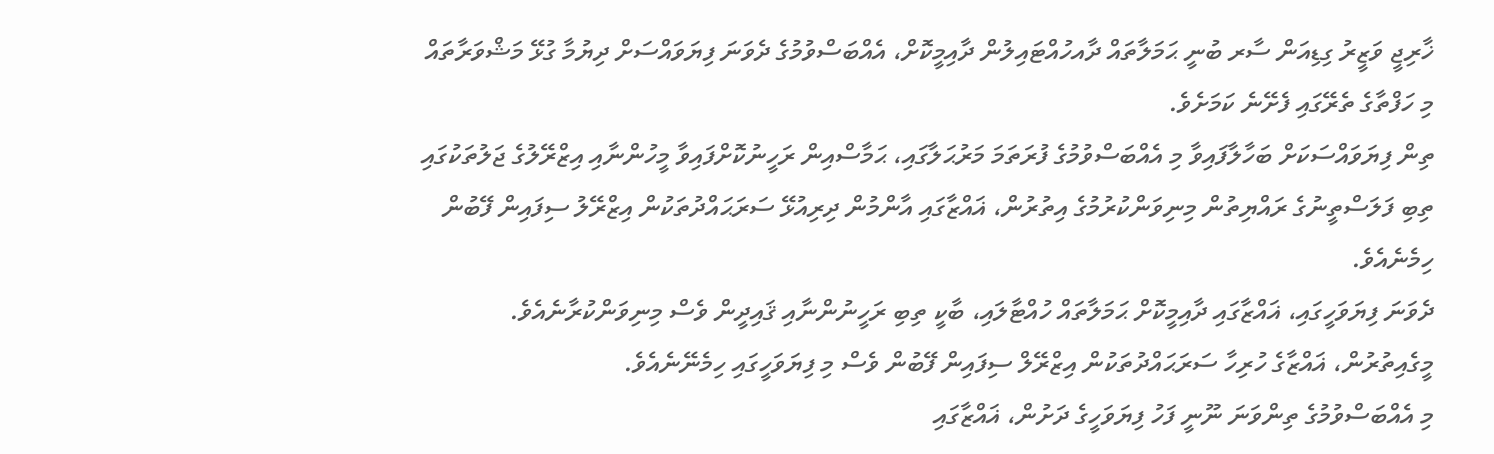ޚާރިޖީ ވަޒީރު ގިޑިއަން ސާރ ބުނީ ޙަމަލާތައް ދާއހުއްޓައިލުން ދާއިމީކޮށް، އެއްބަސްވުމުގެ ދެވަނަ ފިޔަވައްސަށް ދިޔުމާ ގުޅޭ މަޝްވަރާތައް މި ހަފްތާގެ ތެރޭގައި ފެށޭނެ ކަމަށެވެ.
ތިން ފިޔަވައްސަކަށް ބަހާލާފައިވާ މި އެއްބަސްވުމުގެ ފުރަތަމަ މަރުޙަލާގައި، ޙަމާސްއިން ރަހީނުކޮށްފައިވާ މީހުންނާއި އިޒްރޭލުގެ ޖަލުތަކުގައި ތިބި ފަލަސްތީނުގެ ރައްޔިތުން މިނިވަންކުރުމުގެ އިތުރުން، ޣައްޒާގައި އާންމުން ދިރިއުޅޭ ސަރަޙައްދުތަކުން އިޒްރޭލު ސިފައިން ފޭބުން ހިމެނެއެވެ.
ދެވަނަ ފިޔަވަހީގައި، ޣައްޒާގައި ދާއިމީކޮށް ޙަމަލާތައް ހުއްޓާލައި، ބާކީ ތިބި ރަހީނުންނާއި ޤައިދީން ވެސް މިނިވަންކުރާނެއެވެ.
މީގެއިތުރުން، ޣައްޒާގެ ހުރިހާ ސަރަޙައްދުތަކުން އިޒްރޭލް ސިފައިން ފޭބުން ވެސް މި ފިޔަވަހީގައި ހިމެނޭނެއެވެ.
މި އެއްބަސްވުމުގެ ތިންވަނަ ނޫނީ ފަހު ފިޔަވަހީގެ ދަށުން، ޣައްޒާގައި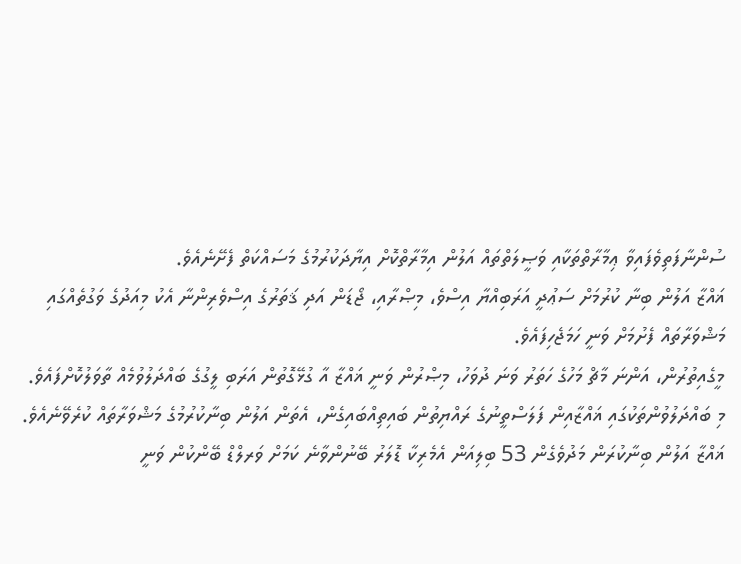ސުންނާފަތިވެފައިވާ ޢިމާރާތްތަކާއި ވަޞީލަތްތައް އަލުން އިމާރާތްކޮށް އިޔާދަކުރުމުގެ މަސައްކަތް ފެށޭނެއެވެ.
ޣައްޒާ އަލުން ބިނާ ކުރުމަށް ސަޢުދީ އަރަބިއްޔާ އިސްވެ، މިޞްރާއި، ޖޯޑަން އަދި ޤަތަރުގެ އިސްވެރިންނާ އެކު މިއަދުގެ ވަގުތެއްގައި މަޝްވަރާތައް ފެށުމަށް ވަނީ ހަމަޖެހިފައެވެ.
މީގެއިތުރުން، އަންނަ މާޗް މަހުގެ ހަތަރު ވަނަ ދުވަހު، މިޞްރުން ވަނީ ޣައްޒާ އާ ގުޅޭގޮތުން އަރަބި ލީގުގެ ބައްދަލުވުމެއް ތާވަލުކޮށްފައެވެ.
މި ބައްދަލުވުންތަކުގައި ޣައްޒާއިން ފަލަސްތީނުގެ ރައްޔިތުން ބައިތިއްބައިގެން، އެތަން އަލުން ބިނާކުރުމުގެ މަޝްވަރާތައް ކުރެވޭނެއެވެ.
ޣައްޒާ އަލުން ބިނާކުރަން މަދުވެގެން 53 ބިލިއަން އެމެރިކާ ޑޮލަރު ބޭނުންވާނެ ކަމަށް ވަރލްޑް ބޭންކުން ވަނީ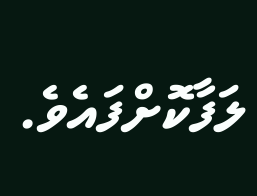ލަފާކޮށްފައެވެ.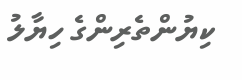ކިޔުންތެރިންގެ ހިޔާލު